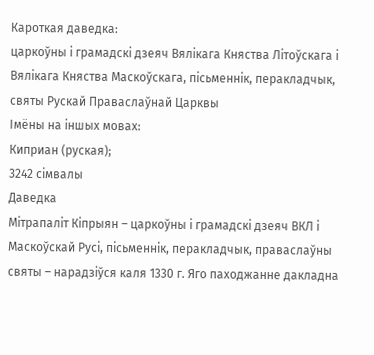Кароткая даведка:
царкоўны і грамадскі дзеяч Вялікага Княства Літоўскага і Вялікага Княства Маскоўскага, пісьменнік, перакладчык, святы Рускай Праваслаўнай Царквы
Імёны на іншых мовах:
Киприан (руская);
3242 сімвалы
Даведка
Мітрапаліт Кіпрыян – царкоўны і грамадскі дзеяч ВКЛ і Маскоўскай Русі, пісьменнік, перакладчык, праваслаўны святы – нарадзіўся каля 1330 г. Яго паходжанне дакладна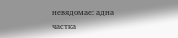невядомае: адна частка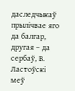даследчыкаў прылічвае яго да балгар, другая – да сербаў, В. Ластоўскі меў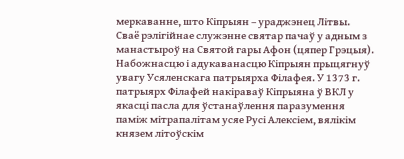меркаванне, што Кіпрыян – ураджэнец Літвы. Сваё рэлігійнае служэнне святар пачаў у адным з манастыроў на Святой гары Афон (цяпер Грэцыя). Набожнасцю і адукаванасцю Кіпрыян прыцягнуў увагу Усяленскага патрыярха Філафея. У 1373 г. патрыярх Філафей накіраваў Кіпрыяна ў ВКЛ у якасці пасла для ўстанаўлення паразумення паміж мітрапалітам усяе Русі Алексіем, вялікім князем літоўскім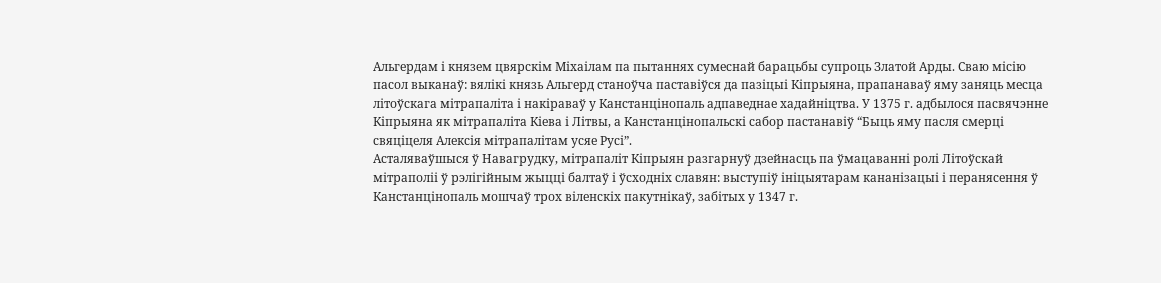Альгердам і князем цвярскім Міхаілам па пытаннях сумеснай барацьбы супроць Златой Арды. Сваю місію пасол выканаў: вялікі князь Альгерд станоўча паставіўся да пазіцыі Кіпрыяна, прапанаваў яму заняць месца літоўскага мітрапаліта і накіраваў у Канстанцінопаль адпаведнае хадайніцтва. У 1375 г. адбылося пасвячэнне Кіпрыяна як мітрапаліта Кіева і Літвы, а Канстанцінопальскі сабор пастанавіў “Быць яму пасля смерці свяціцеля Алексія мітрапалітам усяе Русі”.
Асталяваўшыся ў Навагрудку, мітрапаліт Кіпрыян разгарнуў дзейнасць па ўмацаванні ролі Літоўскай мітраполіі ў рэлігійным жыцці балтаў і ўсходніх славян: выступіў ініцыятарам кананізацыі і перанясення ў Канстанцінопаль мошчаў трох віленскіх пакутнікаў, забітых у 1347 г.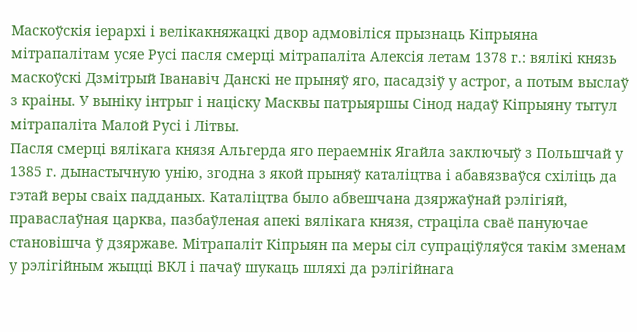Маскоўскія іерархі і велікакняжацкі двор адмовіліся прызнаць Кіпрыяна мітрапалітам усяе Русі пасля смерці мітрапаліта Алексія летам 1378 г.: вялікі князь маскоўскі Дзмітрый Іванавіч Данскі не прыняў яго, пасадзіў у астрог, а потым выслаў з краіны. У выніку інтрыг і націску Масквы патрыяршы Сінод надаў Кіпрыяну тытул мітрапаліта Малой Русі і Літвы.
Пасля смерці вялікага князя Альгерда яго пераемнік Ягайла заключыў з Польшчай у 1385 г. дынастычную унію, згодна з якой прыняў каталіцтва і абавязваўся схіліць да гэтай веры сваіх падданых. Каталіцтва было абвешчана дзяржаўнай рэлігіяй, праваслаўная царква, пазбаўленая апекі вялікага князя, страціла сваё пануючае становішча ў дзяржаве. Мітрапаліт Кіпрыян па меры сіл супраціўляўся такім зменам у рэлігійным жыцці ВКЛ і пачаў шукаць шляхі да рэлігійнага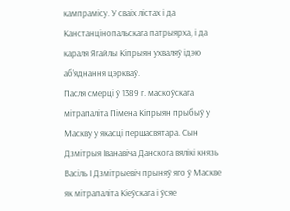кампрамісу. У сваіх лістах і да Канстанцінопальскага патрыярха, і да караля Ягайлы Кіпрыян ухваляў ідэю аб’яднання цэркваў.
Пасля смерці ў 1389 г. маскоўскага мітрапаліта Пімена Кіпрыян прыбыў у Маскву у якасці першасвятара. Сын Дзмітрыя Іванавіча Данскога вялікі князь Васіль І Дзмітрыевіч прыняў яго ў Маскве як мітрапаліта Кіеўскага і ўсяе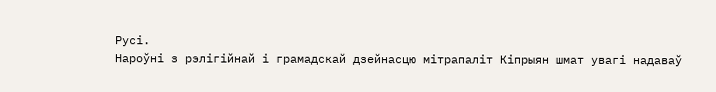Русі.
Нароўні з рэлігійнай і грамадскай дзейнасцю мітрапаліт Кіпрыян шмат увагі надаваў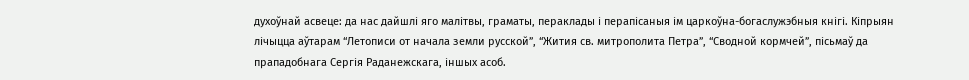духоўнай асвеце: да нас дайшлі яго малітвы, граматы, пераклады і перапісаныя ім царкоўна-богаслужэбныя кнігі. Кіпрыян лічыцца аўтарам “Летописи от начала земли русской”, “Жития св. митрополита Петра”, “Сводной кормчей”, пісьмаў да прападобнага Сергія Раданежскага, іншых асоб.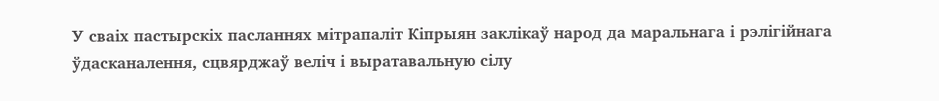У сваіх пастырскіх пасланнях мітрапаліт Кіпрыян заклікаў народ да маральнага і рэлігійнага ўдасканалення, сцвярджаў веліч і выратавальную сілу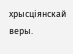хрысціянскай веры.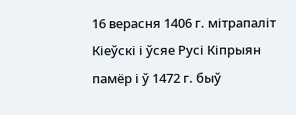16 верасня 1406 г. мітрапаліт Кіеўскі і ўсяе Русі Кіпрыян памёр і ў 1472 г. быў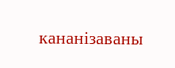кананізаваны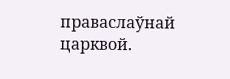праваслаўнай царквой.